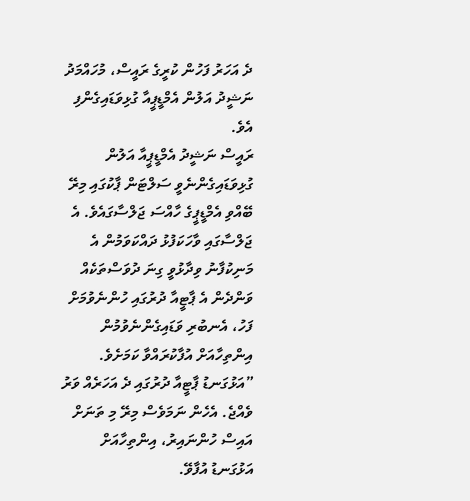ދެ އަހަރު ފަހުން ކުރީގެ ރައީސް، މުހައްމަދު ނަޝީދު އަލުން އެމްޑީޕީއާ ގުޅިވަޑައިގެންފި އެވެ.
ރައީސް ނަޝީދު އެމްޑީޕީއާ އަލުން ގުޅިވަޑައިގެންނެވީ ސަލްޓަން ޕާކުގައި މިރޭ ބޭއްވި އެމްޑީޕީގެ ހާއްސަ ޖަލްސާގައެވެ. އެ ޖަލްސާގައި ވާހަކަފުޅު ދައްކަވަމުން އެ މަނިކުފާނު ވިދާޅުވީ ގިނަ ދުވަސްތަކެއް ވަންދެން އެ ޕާޓީއާ ދުރުގައި ހުންނެވުމަށް ފަހު، އެނބުރި ވަޑައިގެންނެވުމުން އިންތިހާއަށް އުފާކުރައްވާ ކަމަށެވެ.
”އަޅުގަނޑު ޕާޓީއާ ދުރުގައި ދެ އަހަރެއް ވަރު ވެއްޖެ. އެހެން ނަމަވެސް މިރޭ މި ތަނަށް އައިސް ހުންނައިރު، އިންތިހާއަށް އަޅުގަނޑު އުފާވޭ.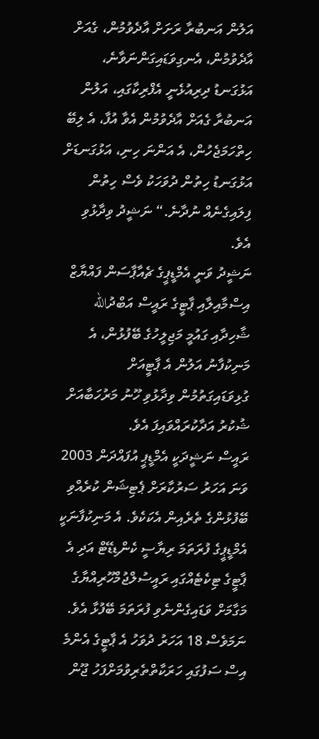އަލުން އަނބުރާ ރަށަށް އާދެވުމުން، ގެއަށް އާދެވުމުން، އެނގިވަޑައިގަންނަވާނެ، އަޅުގަނޑު ދިރިއުޅެނީ އެފްރިކާގައި، އަލުން އަނބުރާ ގެއަށް އާދެވުމުން އެވާ އުފާ، އެ ލިބޭ ހިތްހަމަޖެހުން، އެ އަންނަ ހިނި، އަޅުގަނޑަށް އަޅުގަނޑު ހިތުން ދުވަހަކު ވެސް ހިތުން ފިލައިގެނެއް ނުދާނެ.“ ނަޝީދު ވިދާޅުވި އެވެ.
ނަޝީދު ވަނީ އެމްޑީޕީގެ ޗެއާޕާސަން ފައްޔާޒް އިސްމާއިލާއި ޕާޓީގެ ރައީސް އަބްދުالله ޝާހިދާއި ގައުމީ މަޖިލީހުގެ ބޭފުޅުން، އެ މަނިކުފާނު އަލުން އެ ޕާޓީއަށް ގުޅިވަޑައިގަތުމުން ވިދާޅުވި ހޫނު މަރުހަބާއަށް ޝުކުރު އަދާކުރައްވައިފަ އެވެ.
ރައީސް ނަޝީދަކީ އެމްޑީޕީ އުފައްދަން 2003 ވަނަ އަހަރު ސަރުކާރަށް ޕެޓިޝަން ކުރެއްވި ބޭފުޅުންގެ ތެރެއިން އެކަކެވެ. އެ މަނިކުފާނަކީ އެމްޑީޕީގެ ފުރަތަމަ ރިޔާސީ ކެންޑިޑޭޓް އަދި އެ ޕާޓީގެ ޓިކެޓެއްގައި ރައީސުލްޖުމްހޫރިއްޔާގެ މަގާމަށް ވަޑައިގެންނެވި ފުރަތަމަ ބޭފުޅާ އެވެ.
ނަމަވެސް 18 އަހަރު ދުވަހު އެ ޕާޓީގެ އެންމެ އިސް ސަފުގައި ހަރަކާތްތެރިވުމަށްފަހު ޖޫން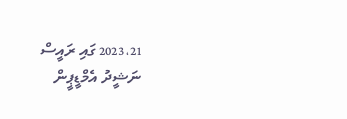21، 2023 ގައި ރައީސް ނަޝީދު އެމްޑީޕީން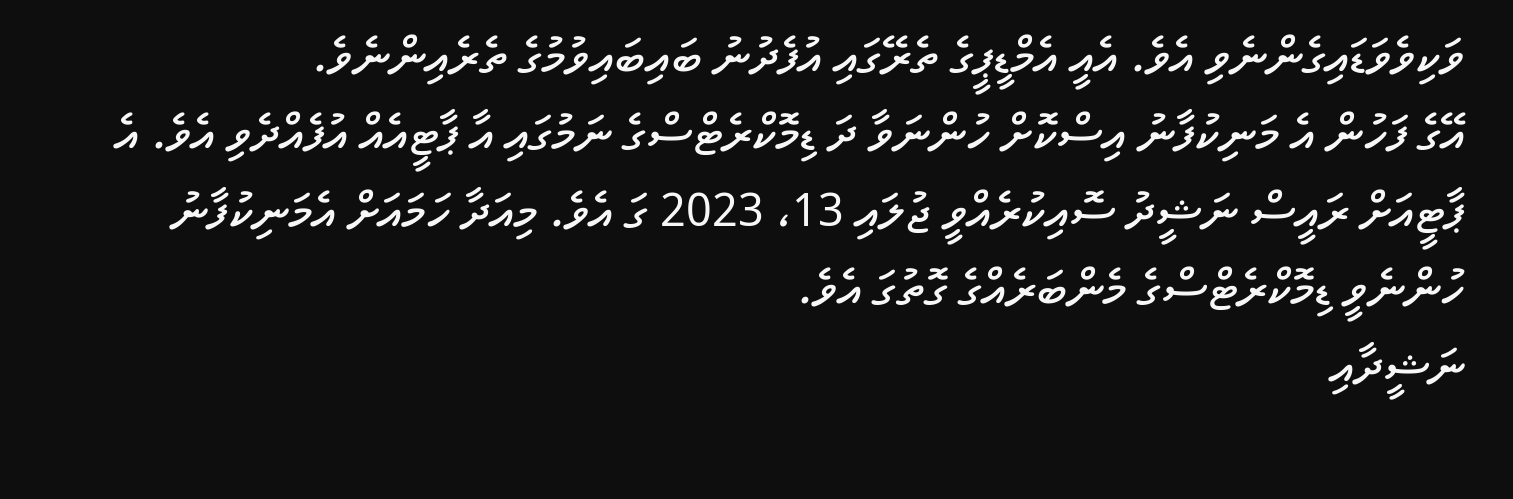ވަކިވެވަޑައިގެންނެވި އެވެ. އެއީ އެމްޑީޕީގެ ތެރޭގައި އުފެދުނު ބައިބައިވުމުގެ ތެރެއިންނެވެ.
އޭގެ ފަހުން އެ މަނިކުފާނު އިސްކޮށް ހުންނަވާ ދަ ޑިމޮކްރެޓްސްގެ ނަމުގައި އާ ޕާޓީއެއް އުފެއްދެވި އެވެ. އެ ޕާޓީއަށް ރައީސް ނަޝީދު ސޮއިކުރެއްވީ ޖުލައި 13، 2023 ގަ އެވެ. މިއަދާ ހަމައަށް އެމަނިކުފާނު ހުންނެވީ ޑިމޮކްރެޓްސްގެ މެންބަރެއްގެ ގޮތުގަ އެވެ.
ނަޝީދާއި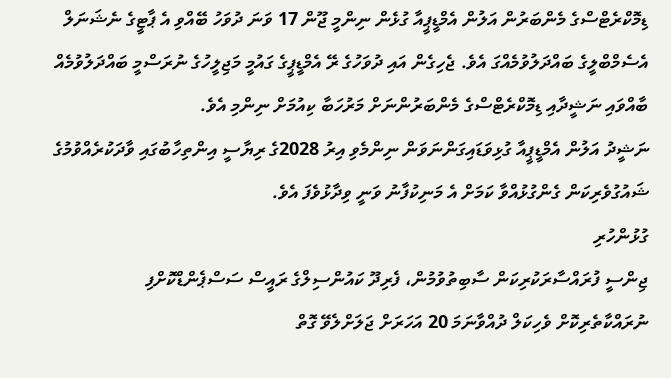ޑިމޮކްރެޓްސްގެ މެންބަރުން އަލުން އެމްޑީޕީއާ ގުޅެން ނިންމީ ޖޫން 17 ވަނަ ދުވަހު ބޭއްވި އެ ޕާޓީގެ ނެޝަނަލް އެސެމްބްލީގެ ބައްދަލުވުމެއްގަ އެވެ. ޖެހިގެން އައި ދުވަހުގެ ރޭ އެމްޑީޕީގެ ގައުމީ މަޖިލީހުގެ ނުރަސްމީ ބައްދަލުވުމެއް ބާއްވައި ނަޝީދާއި ޑިމޮކްރެޓްސްގެ މެންބަރުންނަށް މަރުހަބާ ކިއުމަށް ނިންމި އެވެ.
ނަޝީދު އަލުން އެމްޑީޕީއާ ގުޅިވަޑައިގަންނަވަން ނިންމެވި އިރު 2028ގެ ރިޔާސީ އިންތިހާބުގައި ވާދަކުރެއްވުމުގެ ޝައުގުވެރިކަން ގެންގުޅުއްވާ ކަމަށް އެ މަނިކުފާނު ވަނީ ވިދާޅުވެފަ އެވެ.
ގުޅުންހުރި
ޖިންސީ ފުރައްސާރަކުރިކަން ސާބިތުވުމުން، ފެރިދޫ ކައުންސިލްގެ ރައީސް ސަސްޕެންޑްކޮށްފި
ނުރައްކާތެރިކޮށް ވެހިކަލް ދުއްވާނަމަ 20 އަހަރަށް ޖަލަށްލެވޭ ގޮތް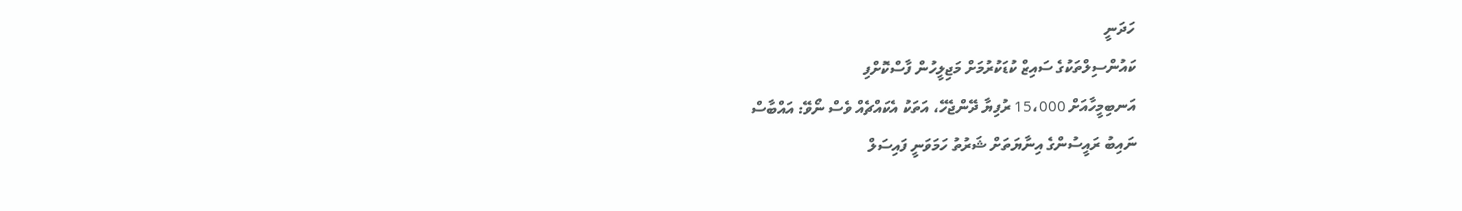ހަދަނީ
ކައުންސިލްތަކުގެ ސައިޒް ކުޑަކުރުމަށް މަޖިލީހުން ފާސްކޮށްފި
އަނބިމީހާއަށް 15،000 ރުފިޔާ ދޭންޖެހޭ، އަތަކު އެކައްޗެއް ވެސް ނޯވޭ: އައްބާސް
ނައިބު ރައީސުންގެ އިނާޔަތަށް ޝަރުތު ހަމަވަނީ ފައިސަލް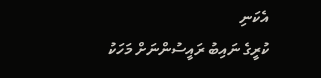އެކަނި
ކުރީގެ ނައިބު ރައީސުންނަށް މަހަކު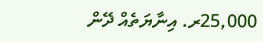25,000ރ. އިނާޔަތެއް ދޭން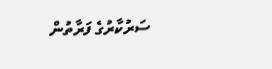ސަރުކާރުގެ ފަރާތުން